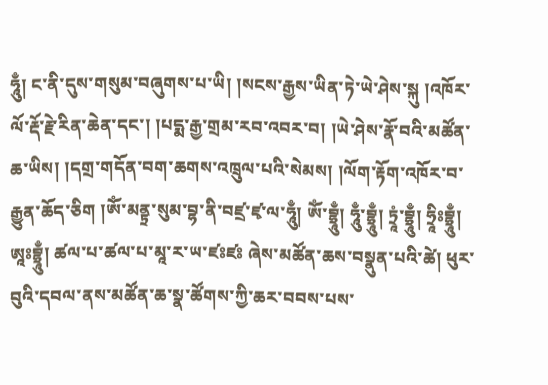ཧཱུྃ། ང་ནི་དུས་གསུམ་བཞུགས་པ་ཡི། །སངས་རྒྱས་ཡིན་ཏེ་ཡེ་ཤེས་སྐུ །འཁོར་ལོ་རྡོ་རྗེ་རིན་ཆེན་དང་། །པདྨ་རྒྱ་གྲམ་རབ་འབར་བ། །ཡེ་ཤེས་རྣོ་བའི་མཚོན་ཆ་ཡིས། །དགྲ་གདོན་བག་ཆགས་འཁྲུལ་པའི་སེམས། །ལོག་རྟོག་འཁོར་བ་རྒྱུན་ཆོད་ཅིག །ཨོཾ་མནྟྲ་སུམ་བྷ་ནི་བཛྲ་ཛྭ་ལ་ཧཱུྃ། ཨོཾ་བྷྲཱུྃ། ཧཱུྃ་བྷྲཱུྃ། ཏྲཱཾ་བྷྲཱུྃ། ཧྲཱིཿབྷྲཱུྃ། ཨཱཿབྷྲཱུྃ། ཚལ་པ་ཚལ་པ་མཱ་ར་ཡ་ཛཿཛཿ ཞེས་མཚོན་ཆས་བསྣུན་པའི་ཚེ། ཕུར་བུའི་དབལ་ནས་མཚོན་ཆ་སྣ་ཚོགས་ཀྱི་ཆར་བབས་པས་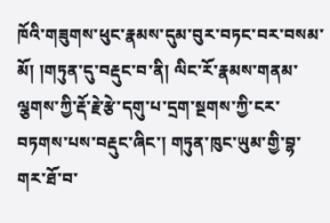ཁོའི་གཟུགས་ཕུང་རྣམས་དུམ་བུར་བཏང་བར་བསམ་མོ། །གཏུན་དུ་བརྡུང་བ་ནི། ལིང་རོ་རྣམས་གནམ་ལྕགས་ཀྱི་རྡོ་རྗེ་རྩེ་དགུ་པ་དྲག་སྔགས་ཀྱི་ངར་བཏགས་པས་བརྡུང་ཞིང་། གཏུན་ཁུང་ཡུམ་གྱི་བྷ་གར་ཐོ་བ་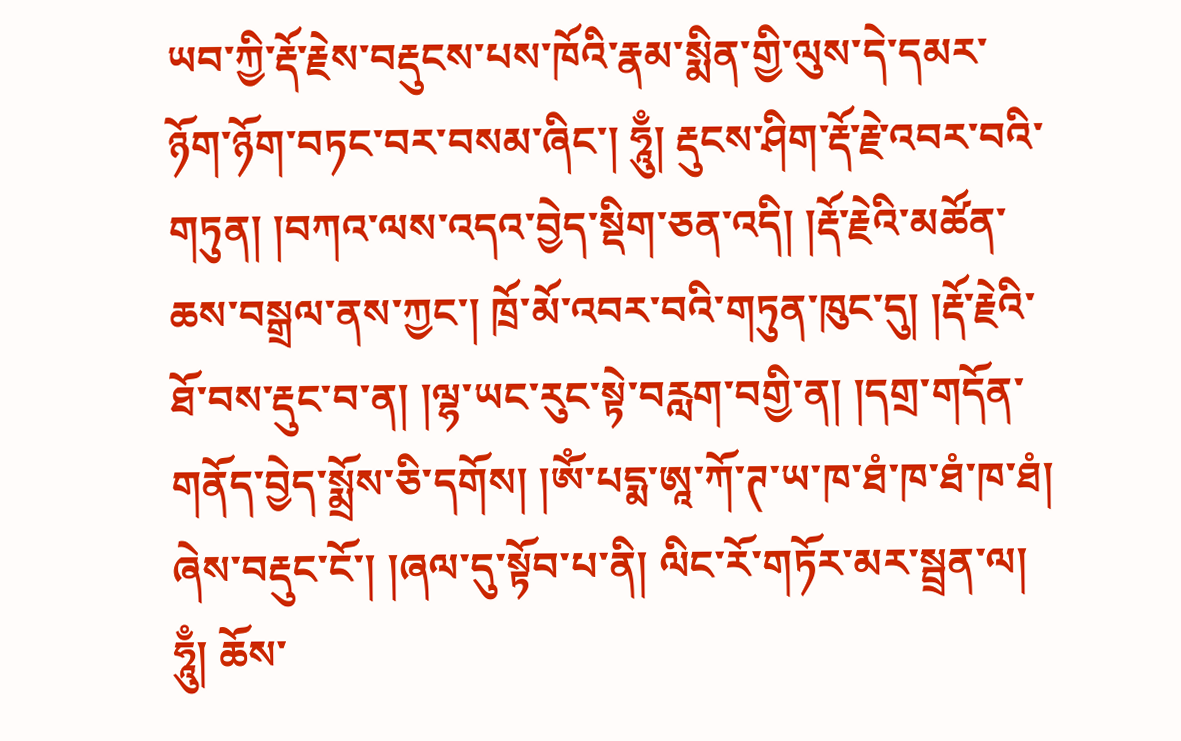ཡབ་ཀྱི་རྡོ་རྗེས་བརྡུངས་པས་ཁོའི་རྣམ་སྨིན་གྱི་ལུས་དེ་དམར་ཉོག་ཉོག་བཏང་བར་བསམ་ཞིང་། ཧཱུྃ། རྡུངས་ཤིག་རྡོ་རྗེ་འབར་བའི་གཏུན། །བཀའ་ལས་འདའ་བྱེད་སྡིག་ཅན་འདི། །རྡོ་རྗེའི་མཚོན་ཆས་བསྒྲལ་ནས་ཀྱང་། ཁྲོ་མོ་འབར་བའི་གཏུན་ཁུང་དུ། །རྡོ་རྗེའི་ཐོ་བས་རྡུང་བ་ན། །ལྷ་ཡང་རུང་སྟེ་བརླག་བགྱི་ན། །དགྲ་གདོན་གནོད་བྱེད་སྨྲོས་ཅི་དགོས། །ཨོཾ་པདྨ་ཨཱ་ཀོ་ཊ་ཡ་ཁ་ཐཾ་ཁ་ཐཾ་ཁ་ཐཾ། ཞེས་བརྡུང་ངོ་། །ཞལ་དུ་སྟོབ་པ་ནི། ལིང་རོ་གཏོར་མར་སྦྲན་ལ། ཧཱུྃ། ཆོས་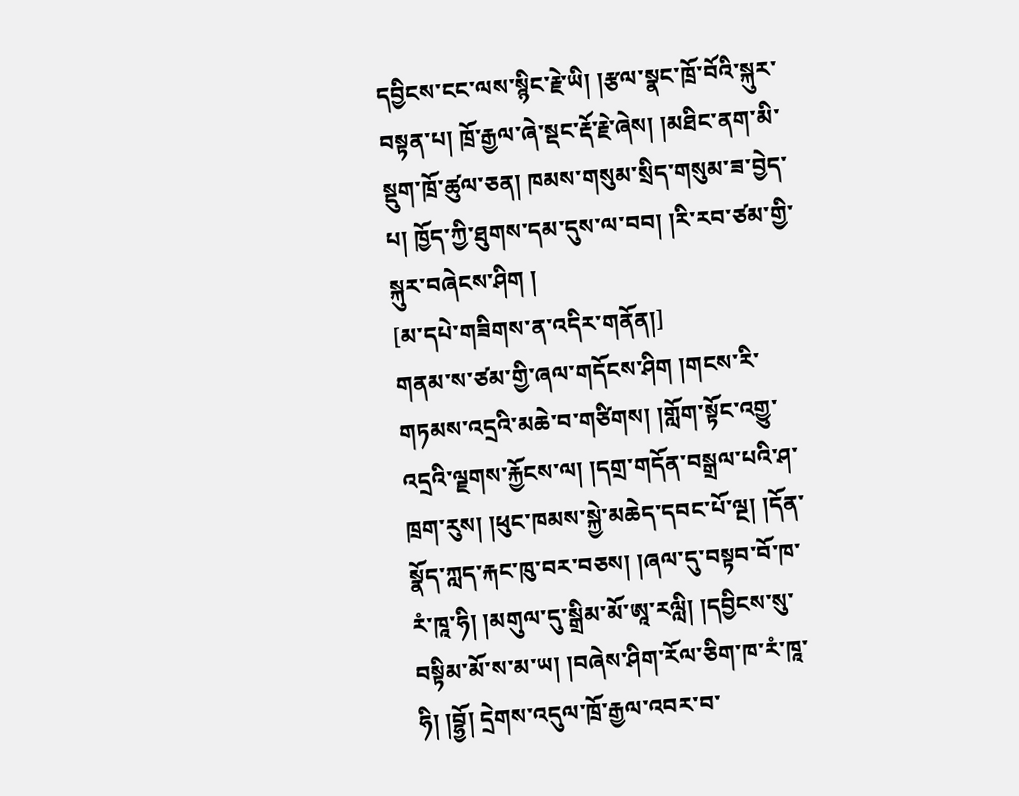དབྱིངས་ངང་ལས་སྙིང་རྗེ་ཡི། །རྩལ་སྣང་ཁྲོ་བོའི་སྐུར་བསྟན་པ། ཁྲོ་རྒྱལ་ཞེ་སྡང་རྡོ་རྗེ་ཞེས། །མཐིང་ནག་མི་སྡུག་ཁྲོ་ཚུལ་ཅན། ཁམས་གསུམ་སྲིད་གསུམ་ཟ་བྱེད་པ། ཁྱོད་ཀྱི་ཐུགས་དམ་དུས་ལ་བབ། །རི་རབ་ཙམ་གྱི་སྐུར་བཞེངས་ཤིག །
[མ་དཔེ་གཟིགས་ན་འདིར་གནོན།]
གནམ་ས་ཙམ་གྱི་ཞལ་གདོངས་ཤིག །གངས་རི་གཏམས་འདྲའི་མཆེ་བ་གཙིགས། །གློག་སྟོང་འགྱུ་འདྲའི་ལྗགས་རྐྱོངས་ལ། །དགྲ་གདོན་བསྒྲལ་པའི་ཤ་ཁྲག་རུས། །ཕུང་ཁམས་སྐྱེ་མཆེད་དབང་པོ་ལྔ། །དོན་སྣོད་ཀླད་རྐང་ཁུ་བར་བཅས། །ཞལ་དུ་བསྟབ་བོ་ཁ་རཾ་ཁཱ་ཧི། །མགུལ་དུ་སྒྲིམ་མོ་ཨཱ་རལླི། །དབྱིངས་སུ་བསྟིམ་མོ་ས་མ་ཡ། །བཞེས་ཤིག་རོལ་ཅིག་ཁ་རཾ་ཁཱ་ཧི། །བྷྱོ། དྲེགས་འདུལ་ཁྲོ་རྒྱལ་འབར་བ་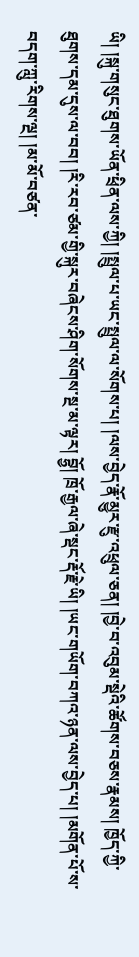ཡི། །སྐུ་གསུང་ཐུགས་ཡོན་ཕྲིན་ལས་ཀྱི། །སྤྲུལ་པ་ཡང་སྤྲུལ་ལ་སོགས་པ། །ལས་བྱེད་རྣོ་མྱུར་རྫུ་འཕྲུལ་ཅན། །བྱེ་བ་འབུམ་སྡེའི་ཚོགས་བཅས་རྣམས། ཁྱོད་ཀྱི་ཐུགས་དམ་དུས་ལ་བབ། །རི་རབ་ཙམ་གྱི་སྐུར་བཞེངས་ཤིག་སོགས་སྔ་མ་ལྟར། བྷྱོ། ཁྲོ་རྒྱལ་ཞེ་སྡང་རྡོ་རྗེ་ཡི། །ཡང་གཡོག་བཀའ་ཉན་ལས་བྱེད་པ། །མགོན་པོ་ས་བདག་ཀླུ་རིགས་ལྔ། །མ་མོ་བཙན་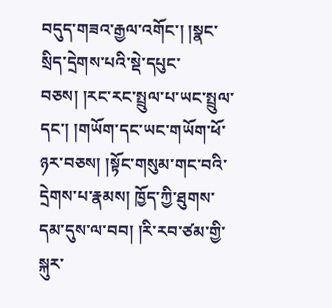བདུད་གཟའ་རྒྱལ་འགོང་། །སྣང་སྲིད་དྲེགས་པའི་སྡེ་དཔུང་བཅས། །རང་རང་སྤྲུལ་པ་ཡང་སྤྲུལ་དང་། །གཡོག་དང་ཡང་གཡོག་ཕོ་ཉར་བཅས། །སྟོང་གསུམ་གང་བའི་དྲེགས་པ་རྣམས། ཁྱོད་ཀྱི་ཐུགས་དམ་དུས་ལ་བབ། །རི་རབ་ཙམ་གྱི་སྐུར་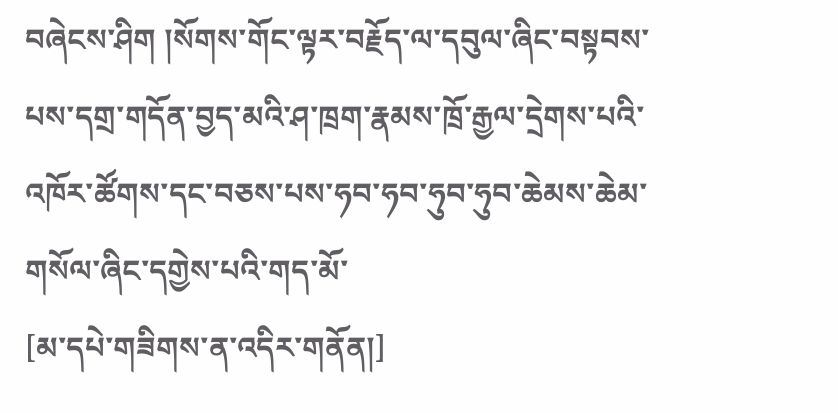བཞེངས་ཤིག །སོགས་གོང་ལྟར་བརྗོད་ལ་དབུལ་ཞིང་བསྟབས་པས་དགྲ་གདོན་བྱད་མའི་ཤ་ཁྲག་རྣམས་ཁྲོ་རྒྱལ་དྲེགས་པའི་འཁོར་ཚོགས་དང་བཅས་པས་ཧབ་ཧབ་ཧུབ་ཧུབ་ཆེམས་ཆེམ་གསོལ་ཞིང་དགྱེས་པའི་གད་མོ་
[མ་དཔེ་གཟིགས་ན་འདིར་གནོན།]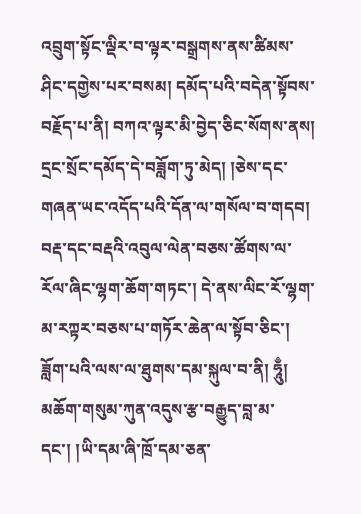འབྲུག་སྟོང་ལྡིར་བ་ལྟར་བསྒྲགས་ནས་ཚིམས་ཤིང་དགྱེས་པར་བསམ། དམོད་པའི་བདེན་སྟོབས་བརྗོད་པ་ནི། བཀའ་ལྟར་མི་བྱེད་ཅིང་སོགས་ནས། དྲང་སྲོང་དམོད་དེ་བཟློག་ཏུ་མེད། །ཅེས་དང་གཞན་ཡང་འདོད་པའི་དོན་ལ་གསོལ་བ་གདབ། བརྡ་དང་བརྡའི་འབུལ་ལེན་བཅས་ཚོགས་ལ་རོལ་ཞིང་ལྷག་ཆོག་གཏང་། དེ་ནས་ལིང་རོ་ལྷག་མ་རཀྟར་བཅས་པ་གཏོར་ཆེན་ལ་སྟོབ་ཅིང་། ཟློག་པའི་ལས་ལ་ཐུགས་དམ་སྐུལ་བ་ནི། ཧཱུྃ། མཆོག་གསུམ་ཀུན་འདུས་རྩ་བརྒྱུད་བླ་མ་དང་། །ཡི་དམ་ཞི་ཁྲོ་དམ་ཅན་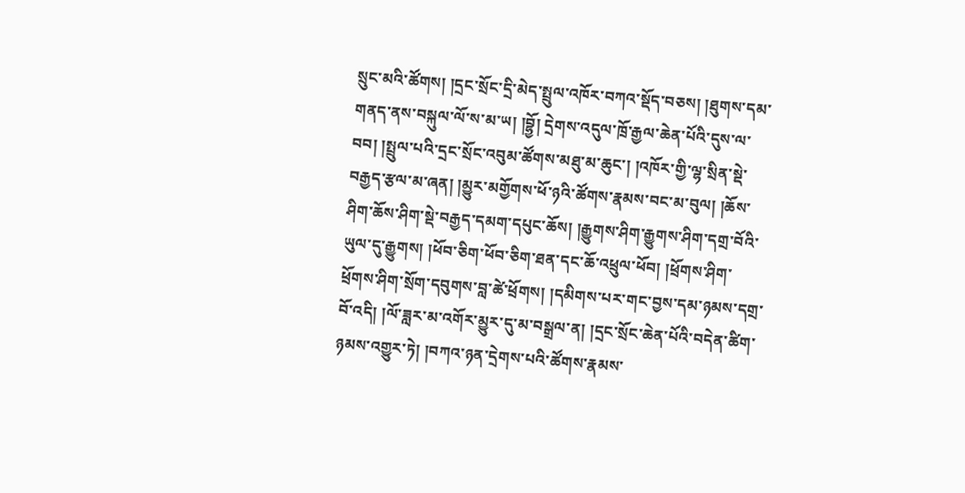སྲུང་མའི་ཚོགས། །དྲང་སྲོང་དྲི་མེད་སྤྲུལ་འཁོར་བཀའ་སྡོད་བཅས། །ཐུགས་དམ་གནད་ནས་བསྐུལ་ལོ་ས་མ་ཡ། །བྷྱོ། དྲེགས་འདུལ་ཁྲོ་རྒྱལ་ཆེན་པོའི་དུས་ལ་བབ། །སྤྲུལ་པའི་དྲང་སྲོང་འབུམ་ཚོགས་མཐུ་མ་ཆུང་། །འཁོར་གྱི་ལྷ་སྲིན་སྡེ་བརྒྱད་རྩལ་མ་ཞན། །མྱུར་མགྱོགས་ཕོ་ཉའི་ཚོགས་རྣམས་བང་མ་བུལ། །ཆོས་ཤིག་ཆོས་ཤིག་སྡེ་བརྒྱད་དམག་དཔུང་ཆོས། །རྒྱུགས་ཤིག་རྒྱུགས་ཤིག་དགྲ་བོའི་ཡུལ་དུ་རྒྱུགས། །ཕོབ་ཅིག་ཕོབ་ཅིག་ཐན་དང་ཆོ་འཕྲུལ་ཕོབ། །ཕྲོགས་ཤིག་ཕྲོགས་ཤིག་སྲོག་དབུགས་བླ་ཚེ་ཕྲོགས། །དམིགས་པར་གང་བྱས་དམ་ཉམས་དགྲ་བོ་འདི། །ལོ་ཟླར་མ་འགོར་མྱུར་དུ་མ་བསྒྲལ་ན། །དྲང་སྲོང་ཆེན་པོའི་བདེན་ཚིག་ཉམས་འགྱུར་ཏེ། །བཀའ་ཉན་དྲེགས་པའི་ཚོགས་རྣམས་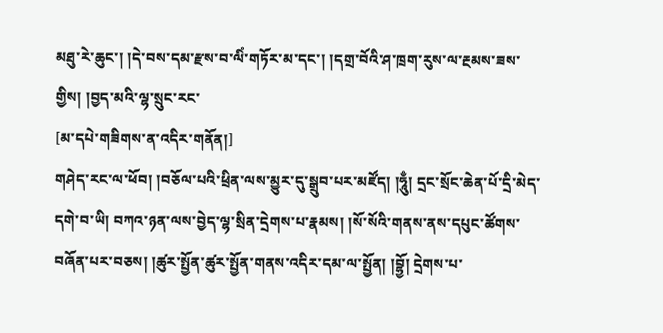མཐུ་རེ་ཆུང་། །དེ་བས་དམ་རྫས་བ་ལིཾ་གཏོར་མ་དང་། །དགྲ་བོའི་ཤ་ཁྲག་རུས་ལ་རྔམས་ཟས་གྱིས། །བྱད་མའི་ལྷ་སྲུང་རང་
[མ་དཔེ་གཟིགས་ན་འདིར་གནོན།]
གཤེད་རང་ལ་ཕོབ། །བཅོལ་པའི་ཕྲིན་ལས་མྱུར་དུ་སྒྲུབ་པར་མཛོད། །ཧཱུྃ། དྲང་སྲོང་ཆེན་པོ་དྲི་མེད་དགེ་བ་ཡི། བཀའ་ཉན་ལས་བྱེད་ལྷ་སྲིན་དྲེགས་པ་རྣམས། །སོ་སོའི་གནས་ནས་དཔུང་ཚོགས་བཞོན་པར་བཅས། །ཚུར་སྤྱོན་ཚུར་སྤྱོན་གནས་འདིར་དམ་ལ་སྤྱོན། །བྷྱོ། དྲེགས་པ་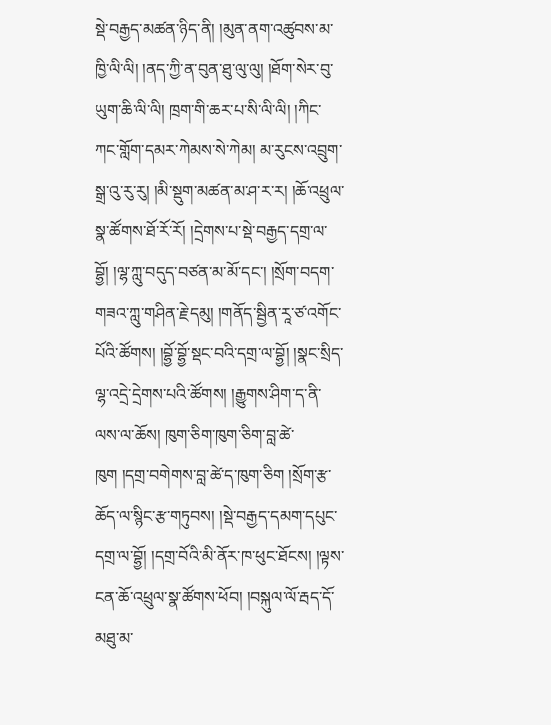སྡེ་བརྒྱད་མཚན་ཉིད་ནི། །མུན་ནག་འཚུབས་མ་ཁྱི་ལི་ལི། །ནད་ཀྱི་ན་བུན་ཐུ་ལུ་ལུ། །ཐོག་སེར་བུ་ཡུག་ཆི་ལི་ལི། ཁྲག་གི་ཆར་པ་སི་ལི་ལི། །ཀིང་ཀང་གློག་དམར་ཀེམས་སེ་ཀེམ། མ་རུངས་འབྲུག་སྒྲ་འུ་རུ་རུ། །མི་སྡུག་མཚན་མ་ཤ་ར་ར། །ཆོ་འཕྲུལ་སྣ་ཚོགས་ཐོ་རོ་རོ། །དྲེགས་པ་སྡེ་བརྒྱད་དགྲ་ལ་བྷྱོ། །ལྷ་ཀླུ་བདུད་བཙན་མ་མོ་དང་། །སྲོག་བདག་གཟའ་ཀླུ་གཤིན་རྗེ་དམུ། །གནོད་སྦྱིན་རཱ་ཙ་འགོང་པོའི་ཚོགས། །བྷྱོ་བྷྱོ་སྡང་བའི་དགྲ་ལ་བྷྱོ། །སྣང་སྲིད་ལྷ་འདྲེ་དྲེགས་པའི་ཚོགས། །རྒྱུགས་ཤིག་ད་ནི་ལས་ལ་ཆོས། ཁུག་ཅིག་ཁུག་ཅིག་བླ་ཚེ་ཁུག །དགྲ་བགེགས་བླ་ཚེ་ད་ཁུག་ཅིག །སྲོག་རྩ་ཆོད་ལ་སྙིང་རྩ་གཏུབས། །སྡེ་བརྒྱད་དམག་དཔུང་དགྲ་ལ་བྷྱོ། །དགྲ་བོའི་མི་ནོར་ཁ་ཕུང་ཐོངས། །ལྟས་ངན་ཆོ་འཕྲུལ་སྣ་ཚོགས་ཕོབ། །བསྐུལ་ལོ་རྦད་དོ་མཐུ་མ་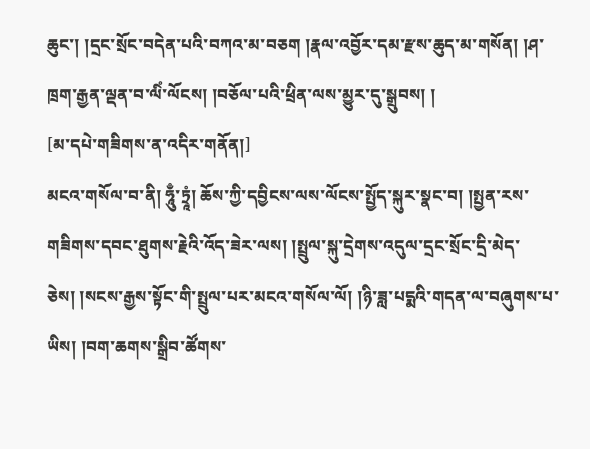ཆུང་། །དྲང་སྲོང་བདེན་པའི་བཀའ་མ་བཅག །རྣལ་འབྱོར་དམ་རྫས་ཆུད་མ་གསོན། །ཤ་ཁྲག་རྒྱན་ལྡན་བ་ལིཾ་ལོངས། །བཅོལ་པའི་ཕྲིན་ལས་མྱུར་དུ་སྒྲུབས། །
[མ་དཔེ་གཟིགས་ན་འདིར་གནོན།]
མངའ་གསོལ་བ་ནི། ཧཱུྃ་ཏྲཱཾ། ཆོས་ཀྱི་དབྱིངས་ལས་ལོངས་སྤྱོད་སྐུར་སྣང་བ། །སྤྱན་རས་གཟིགས་དབང་ཐུགས་རྗེའི་འོད་ཟེར་ལས། །སྤྲུལ་སྐུ་དྲེགས་འདུལ་དྲང་སྲོང་དྲི་མེད་ཅེས། །སངས་རྒྱས་སྟོང་གི་སྤྲུལ་པར་མངའ་གསོལ་ལོ། །ཉི་ཟླ་པདྨའི་གདན་ལ་བཞུགས་པ་ཡིས། །བག་ཆགས་སྒྲིབ་ཚོགས་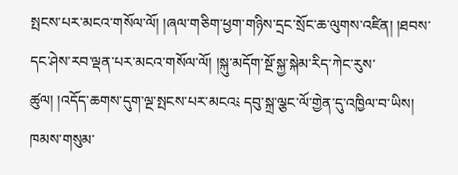སྤངས་པར་མངའ་གསོལ་ལོ། །ཞལ་གཅིག་ཕྱག་གཉིས་དྲང་སྲོང་ཆ་ལུགས་འཛིན། །ཐབས་དང་ཤེས་རབ་ལྡན་པར་མངའ་གསོལ་ལོ། །སྐུ་མདོག་སྔོ་སྐྱ་སྐེམ་རིད་ཀེང་རུས་ཚུལ། །འདོད་ཆགས་དུག་ལྔ་སྤངས་པར་མངའ༴ དབུ་སྐྲ་ལྕང་ལོ་གྱེན་དུ་འཁྱིལ་བ་ཡིས། ཁམས་གསུམ་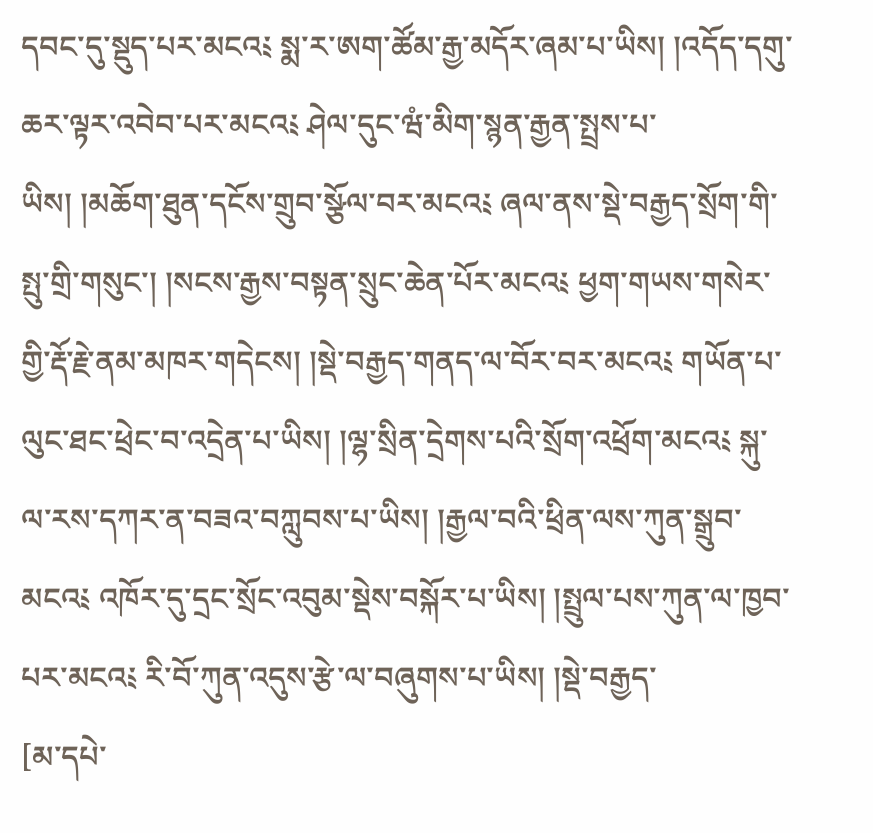དབང་དུ་སྡུད་པར་མངའ༴ སྨ་ར་ཨག་ཚོམ་རྒྱ་མདོར་ཞམ་པ་ཡིས། །འདོད་དགུ་ཆར་ལྟར་འབེབ་པར་མངའ༴ ཤེལ་དུང་ཝཾ་མིག་སྙན་རྒྱན་སྤྲས་པ་ཡིས། །མཆོག་ཐུན་དངོས་གྲུབ་སྩོལ་བར་མངའ༴ ཞལ་ནས་སྡེ་བརྒྱད་སྲོག་གི་སྤུ་གྲི་གསུང་། །སངས་རྒྱས་བསྟན་སྲུང་ཆེན་པོར་མངའ༴ ཕྱག་གཡས་གསེར་གྱི་རྡོ་རྗེ་ནམ་མཁར་གདེངས། །སྡེ་བརྒྱད་གནད་ལ་བོར་བར་མངའ༴ གཡོན་པ་ལུང་ཐང་ཕྲེང་བ་འདྲེན་པ་ཡིས། །ལྷ་སྲིན་དྲེགས་པའི་སྲོག་འཕྲོག་མངའ༴ སྐུ་ལ་རས་དཀར་ན་བཟའ་བཀླུབས་པ་ཡིས། །རྒྱལ་བའི་ཕྲིན་ལས་ཀུན་སྒྲུབ་མངའ༴ འཁོར་དུ་དྲང་སྲོང་འབུམ་སྡེས་བསྐོར་པ་ཡིས། །སྤྲུལ་པས་ཀུན་ལ་ཁྱབ་པར་མངའ༴ རི་བོ་ཀུན་འདུས་རྩེ་ལ་བཞུགས་པ་ཡིས། །སྡེ་བརྒྱད་
[མ་དཔེ་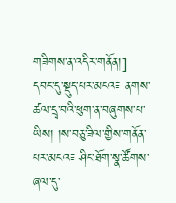གཟིགས་ན་འདིར་གནོན།]
དབང་དུ་སྡུད་པར་མངའ༴ ནགས་ཚལ་དྲྭ་བའི་ཕུག་ན་བཞུགས་པ་ཡིས། །ས་བཅུ་ཟིལ་གྱིས་གནོན་པར་མངའ༴ ཤིང་ཐོག་སྣ་ཚོགས་ཞལ་དུ་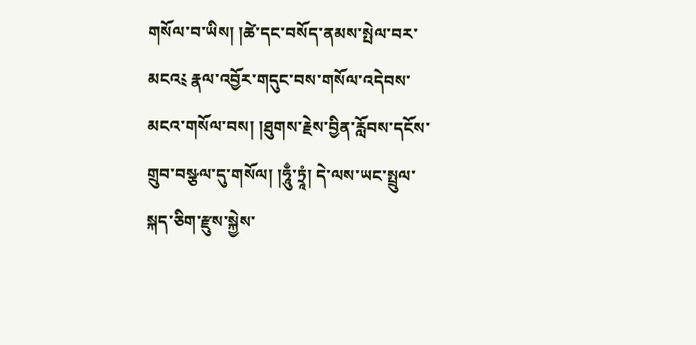གསོལ་བ་ཡིས། །ཚེ་དང་བསོད་ནམས་སྤེལ་བར་མངའ༴ རྣལ་འབྱོར་གདུང་བས་གསོལ་འདེབས་མངའ་གསོལ་བས། །ཐུགས་རྗེས་བྱིན་རློབས་དངོས་གྲུབ་བསྩལ་དུ་གསོལ། །ཧཱུྃ་ཏྲཱཾ། དེ་ལས་ཡང་སྤྲུལ་སྐད་ཅིག་རྫུས་སྐྱེས་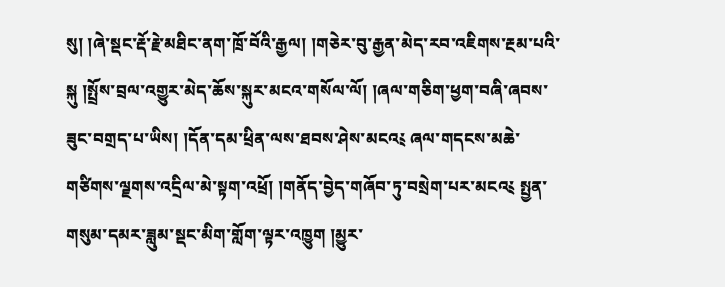སུ། །ཞེ་སྡང་རྡོ་རྗེ་མཐིང་ནག་ཁྲོ་བོའི་རྒྱལ། །གཅེར་བུ་རྒྱན་མེད་རབ་འཇིགས་རྔམ་པའི་སྐུ །སྤྲོས་བྲལ་འགྱུར་མེད་ཆོས་སྐུར་མངའ་གསོལ་ལོ། །ཞལ་གཅིག་ཕྱག་བཞི་ཞབས་ཟུང་བགྲད་པ་ཡིས། །དོན་དམ་ཕྲིན་ལས་ཐབས་ཤེས་མངའ༴ ཞལ་གདངས་མཆེ་གཙིགས་ལྗགས་འདྲིལ་མེ་སྟག་འཕྲོ། །གནོད་བྱེད་གཞོབ་ཏུ་བསྲེག་པར་མངའ༴ སྤྱན་གསུམ་དམར་ཟླུམ་སྡང་མིག་གློག་ལྟར་འཁྱུག །མྱུར་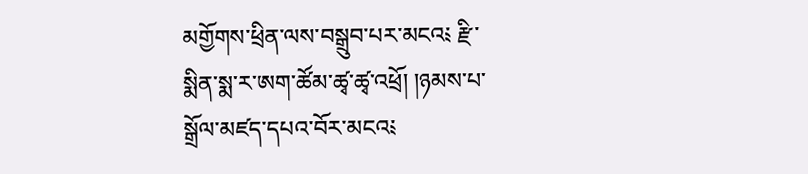མགྱོགས་ཕྲིན་ལས་བསྒྲུབ་པར་མངའ༴ རྫི་སྨིན་སྨ་ར་ཨག་ཚོམ་ཚྭ་ཚྭ་འཕྲོ། །ཉམས་པ་སྒྲོལ་མཛད་དཔའ་བོར་མངའ༴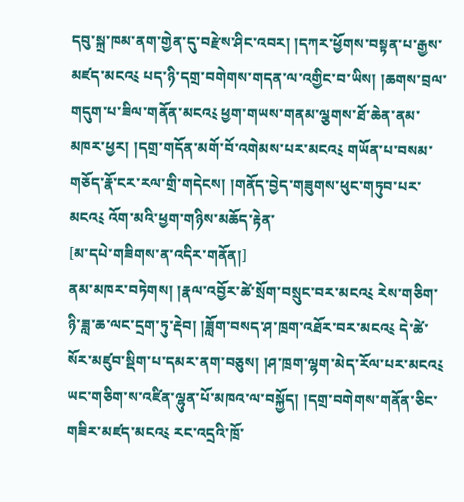དབུ་སྐྲ་ཁམ་ནག་གྱེན་དུ་བརྫེས་ཤིང་འབར། །དཀར་ཕྱོགས་བསྟན་པ་རྒྱས་མཛད་མངའ༴ པད་ཉི་དགྲ་བགེགས་གདན་ལ་འགྱིང་བ་ཡིས། །ཆགས་བྲལ་གདུག་པ་ཟིལ་གནོན་མངའ༴ ཕྱག་གཡས་གནམ་ལྕགས་ཐོ་ཆེན་ནམ་མཁར་ཕྱར། །དགྲ་གདོན་མགོ་བོ་འགེམས་པར་མངའ༴ གཡོན་པ་བསམ་གཅོད་རྣོ་ངར་རལ་གྲི་གདེངས། །གནོད་བྱེད་གཟུགས་ཕུང་གཏུབ་པར་མངའ༴ འོག་མའི་ཕྱག་གཉིས་མཆོད་རྟེན་
[མ་དཔེ་གཟིགས་ན་འདིར་གནོན།]
ནམ་མཁར་བཏེགས། །རྣལ་འབྱོར་ཚེ་སྲོག་བསྲུང་བར་མངའ༴ རེས་གཅིག་ཉི་ཟླ་ཆ་ལང་དྲག་ཏུ་རྡེབ། །ཟློག་བསད་ཤ་ཁྲག་འཐོར་བར་མངའ༴ དེ་ཚེ་སོར་མཛུབ་སྡིག་པ་དམར་ནག་བཅུས། །ཤ་ཁྲག་ལྷག་མེད་རོལ་པར་མངའ༴ ཡང་གཅིག་ས་འཛིན་ལྷུན་པོ་མཁའ་ལ་བསྐྱོད། །དགྲ་བགེགས་གནོན་ཅིང་གཟིར་མཛད་མངའ༴ རང་འདྲའི་ཁྲོ་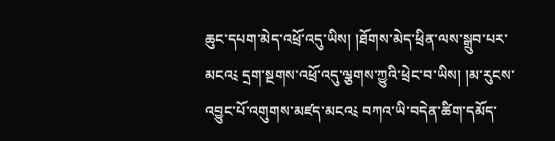ཆུང་དཔག་མེད་འཕྲོ་འདུ་ཡིས། །ཐོགས་མེད་ཕྲིན་ལས་སྒྲུབ་པར་མངའ༴ དྲག་སྔགས་འཕྲོ་འདུ་ལྕགས་ཀྱུའི་ཕྲེང་བ་ཡིས། །མ་རུངས་འབྱུང་པོ་འགུགས་མཛད་མངའ༴ བཀའ་ཡི་བདེན་ཚིག་དམོད་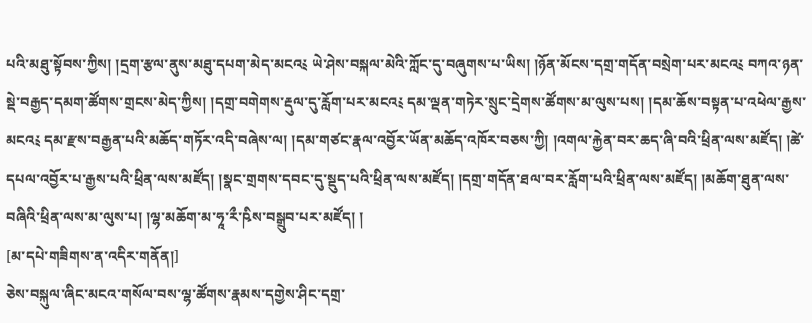པའི་མཐུ་སྟོབས་ཀྱིས། །དྲག་རྩལ་ནུས་མཐུ་དཔག་མེད་མངའ༴ ཡེ་ཤེས་བསྐལ་མེའི་ཀློང་དུ་བཞུགས་པ་ཡིས། །ཉོན་མོངས་དགྲ་གདོན་བསྲེག་པར་མངའ༴ བཀའ་ཉན་སྡེ་བརྒྱད་དམག་ཚོགས་གྲངས་མེད་ཀྱིས། །དགྲ་བགེགས་རྡུལ་དུ་རློག་པར་མངའ༴ དམ་ལྡན་གཏེར་སྲུང་དྲེགས་ཚོགས་མ་ལུས་པས། །དམ་ཆོས་བསྟན་པ་འཕེལ་རྒྱས་མངའ༴ དམ་རྫས་བརྒྱན་པའི་མཆོད་གཏོར་འདི་བཞེས་ལ། །དམ་གཙང་རྣལ་འབྱོར་ཡོན་མཆོད་འཁོར་བཅས་ཀྱི། །འགལ་རྐྱེན་བར་ཆད་ཞི་བའི་ཕྲིན་ལས་མཛོད། །ཚེ་དཔལ་འབྱོར་པ་རྒྱས་པའི་ཕྲིན་ལས་མཛོད། །སྣང་གྲགས་དབང་དུ་སྡུད་པའི་ཕྲིན་ལས་མཛོད། །དགྲ་གདོན་ཐལ་བར་རློག་པའི་ཕྲིན་ལས་མཛོད། །མཆོག་ཐུན་ལས་བཞིའི་ཕྲིན་ལས་མ་ལུས་པ། །ལྷ་མཆོག་མ་ཧཱ་རྀ་ཥིས་བསྒྲུབ་པར་མཛོད། །
[མ་དཔེ་གཟིགས་ན་འདིར་གནོན།]
ཅེས་བསྐུལ་ཞིང་མངའ་གསོལ་བས་ལྷ་ཚོགས་རྣམས་དགྱེས་ཤིང་དགྲ་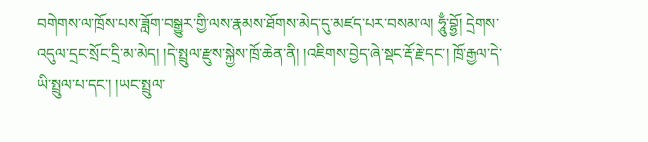བགེགས་ལ་ཁྲོས་པས་ཟློག་བསྒྱུར་གྱི་ལས་རྣམས་ཐོགས་མེད་དུ་མཛད་པར་བསམ་ལ། ཧཱུྃ་བྷྱོ། དྲེགས་འདུལ་དྲང་སྲོང་དྲི་མ་མེད། །དེ་སྤྲུལ་རྫུས་སྐྱེས་ཁྲོ་ཆེན་ནི། །འཇིགས་བྱེད་ཞེ་སྡང་རྡོ་རྗེ་དང་། ཁྲོ་རྒྱལ་དེ་ཡི་སྤྲུལ་པ་དང་། །ཡང་སྤྲུལ་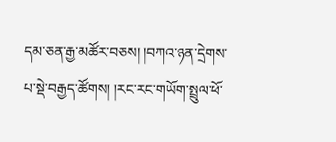དམ་ཅན་རྒྱ་མཚོར་བཅས། །བཀའ་ཉན་དྲེགས་པ་སྡེ་བརྒྱད་ཚོགས། །རང་རང་གཡོག་སྤྲུལ་ཕོ་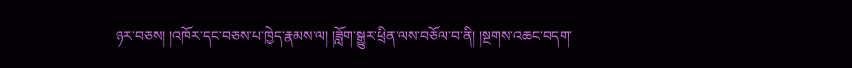ཉར་བཅས། །འཁོར་དང་བཅས་པ་ཁྱེད་རྣམས་ལ། །ཟློག་སྒྱུར་ཕྲིན་ལས་བཅོལ་བ་ནི། །སྔགས་འཆང་བདག་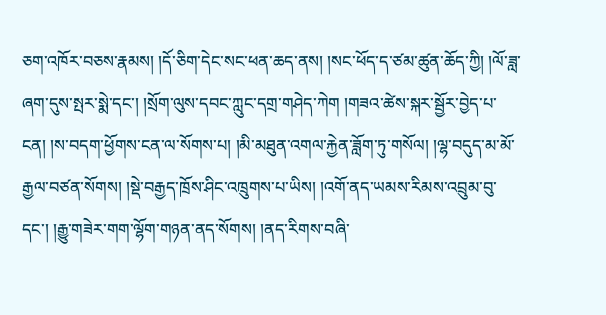ཅག་འཁོར་བཅས་རྣམས། །དོ་ཅིག་དེང་སང་ཕན་ཆད་ནས། །སང་ཕོད་ད་ཙམ་ཚུན་ཆོད་ཀྱི། །ལོ་ཟླ་ཞག་དུས་སྤར་སྨེ་དང་། །སྲོག་ལུས་དབང་ཀླུང་དགྲ་གཤེད་ཀེག །གཟའ་ཚེས་སྐར་སྦྱོར་བྱེད་པ་ངན། །ས་བདག་ཕྱོགས་ངན་ལ་སོགས་པ། །མི་མཐུན་འགལ་རྐྱེན་ཟློག་ཏུ་གསོལ། །ལྷ་བདུད་མ་མོ་རྒྱལ་བཙན་སོགས། །སྡེ་བརྒྱད་ཁྲོས་ཤིང་འཁྲུགས་པ་ཡིས། །འགོ་ནད་ཡམས་རིམས་འབྲུམ་བུ་དང་། །རྒྱུ་གཟེར་གག་ལྷོག་གཉན་ནད་སོགས། །ནད་རིགས་བཞི་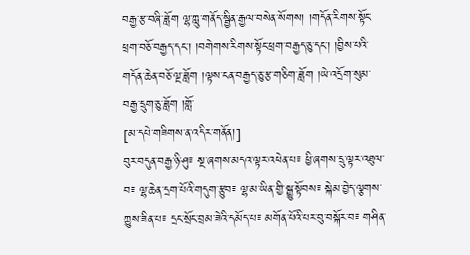བརྒྱ་རྩ་བཞི་ཟློག ལྷ་ཀླུ་གནོད་སྦྱིན་རྒྱལ་བསེན་སོགས། །གདོན་རིགས་སྟོང་ཕྲག་བཅོ་བརྒྱད་དང་། །བགེགས་རིགས་སྟོང་ཕྲག་བརྒྱད་ཅུ་དང་། །བྱིས་པའི་གདོན་ཆེན་བཅོ་ལྔ་ཟློག །ལྟས་ངན་བརྒྱད་ཅུ་རྩ་གཅིག་ཟློག །ཡེ་འདྲོག་སུམ་བརྒྱ་དྲུག་ཅུ་ཟློག །གློ་
[མ་དཔེ་གཟིགས་ན་འདིར་གནོན།]
བུར་བདུན་བརྒྱ་ཉི་ཤུ༴ སྔ་ཞགས་མདའ་ལྟར་འཕེན་པ༴ ཕྱི་ཞགས་དྲུ་ལྟར་འཐུལ་བ༴ ལྷ་ཆེན་དྲག་པོའི་གདུག་རྩུབ༴ ལྷ་མ་ཡིན་གྱི་སྒྱུ་སྟོབས༴ སྐེམ་བྱེད་ལྕགས་ཀྱུས་ཟིན་པ༴ དྲང་སྲོང་བྲམ་ཟེའི་དམོད་པ༴ མགོན་པོའི་པར་བུ་བསྐོར་བ༴ གཤིན་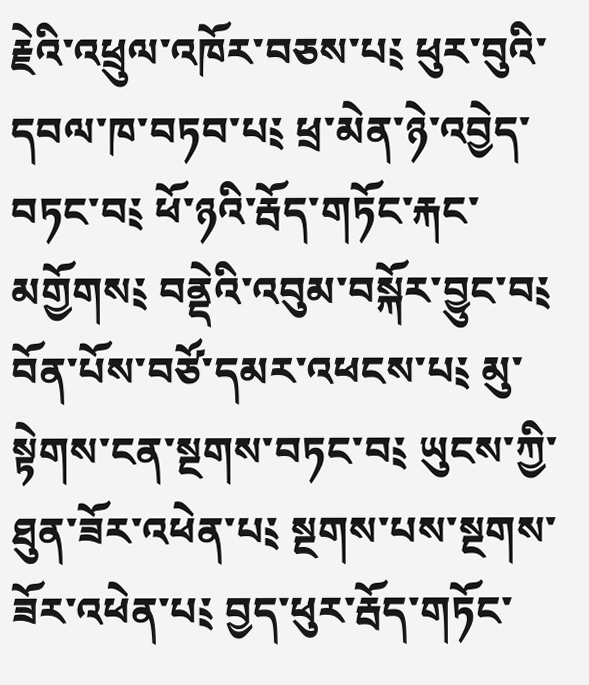རྗེའི་འཕྲུལ་འཁོར་བཅས་པ༴ ཕུར་བུའི་དབལ་ཁ་བཏབ་པ༴ ཕྲ་མེན་ཉེ་འབྱེད་བཏང་བ༴ ཕོ་ཉའི་རྦོད་གཏོང་རྐང་མགྱོགས༴ བནྡེའི་འབུམ་བསྐོར་བྱུང་བ༴ བོན་པོས་བཙོ་དམར་འཕངས་པ༴ མུ་སྟེགས་ངན་སྔགས་བཏང་བ༴ ཡུངས་ཀྱི་ཐུན་ཟོར་འཕེན་པ༴ སྔགས་པས་སྔགས་ཟོར་འཕེན་པ༴ བྱད་ཕུར་རྦོད་གཏོང་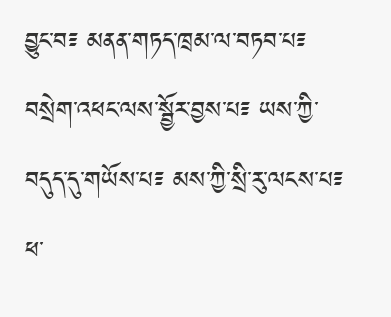བྱུང་བ༴ མནན་གཏད་ཁྲམ་ལ་བཏབ་པ༴ བསྲེག་འཕང་ལས་སྦྱོར་བྱས་པ༴ ཡས་ཀྱི་བདུད་དུ་གཡོས་པ༴ མས་ཀྱི་སྲི་རུ་ལངས་པ༴ ཕ་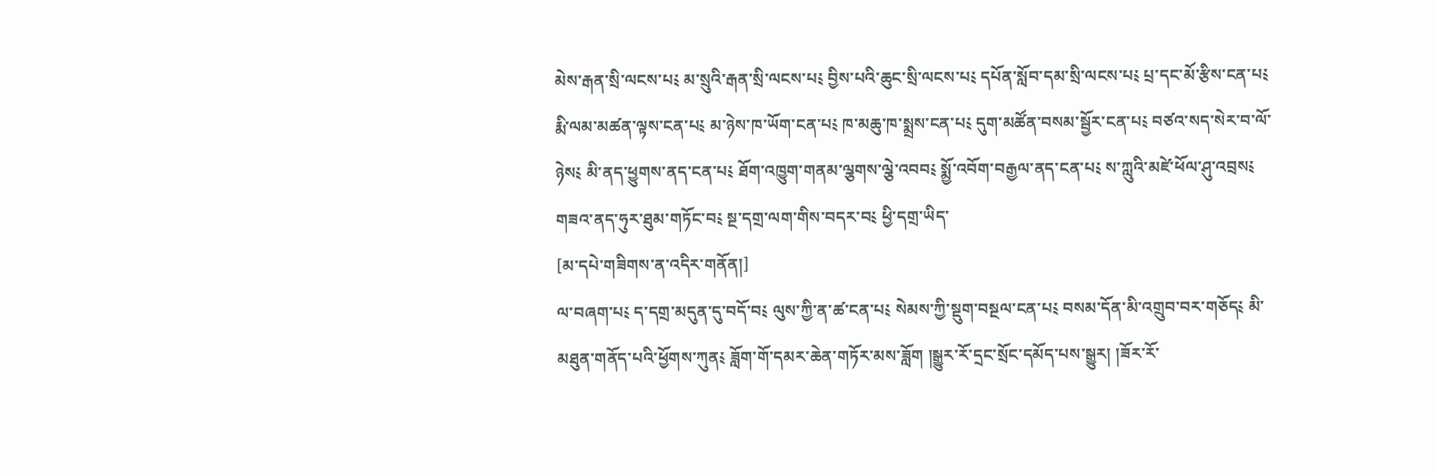མེས་རྒན་སྲི་ལངས་པ༴ མ་སྲུའི་རྒན་སྲི་ལངས་པ༴ བྱིས་པའི་ཆུང་སྲི་ལངས་པ༴ དཔོན་སློབ་དམ་སྲི་ལངས་པ༴ པྲ་དང་མོ་རྩིས་ངན་པ༴ རྨི་ལམ་མཚན་ལྟས་ངན་པ༴ མ་ཉེས་ཁ་ཡོག་ངན་པ༴ ཁ་མཆུ་ཁ་སྨྲས་ངན་པ༴ དུག་མཚོན་བསམ་སྦྱོར་ངན་པ༴ བཙའ་སད་སེར་བ་ལོ་ཉེས༴ མི་ནད་ཕྱུགས་ནད་ངན་པ༴ ཐོག་འཁྱུག་གནམ་ལྕགས་ལྕེ་འབབ༴ སྨྱོ་འབོག་བརྒྱལ་ནད་ངན་པ༴ ས་ཀླུའི་མཛེ་ཕོལ་ཤུ་འབྲས༴ གཟའ་ནད་ཧུར་ཐུམ་གཏོང་བ༴ སྔ་དགྲ་ལག་གིས་བདར་བ༴ ཕྱི་དགྲ་ཡིད་
[མ་དཔེ་གཟིགས་ན་འདིར་གནོན།]
ལ་བཞག་པ༴ ད་དགྲ་མདུན་དུ་བདོ་བ༴ ལུས་ཀྱི་ན་ཚ་ངན་པ༴ སེམས་ཀྱི་སྡུག་བསྔལ་ངན་པ༴ བསམ་དོན་མི་འགྲུབ་བར་གཅོད༴ མི་མཐུན་གནོད་པའི་ཕྱོགས་ཀུན༴ ཟློག་གོ་དམར་ཆེན་གཏོར་མས་ཟློག །སྒྱུར་རོ་དྲང་སྲོང་དམོད་པས་སྒྱུར། །ཟོར་རོ་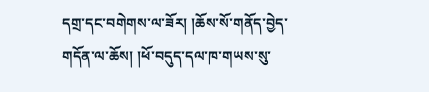དགྲ་དང་བགེགས་ལ་ཟོར། །ཆོས་སོ་གནོད་བྱེད་གདོན་ལ་ཆོས། །ཕོ་བདུད་དལ་ཁ་གཡས་སུ་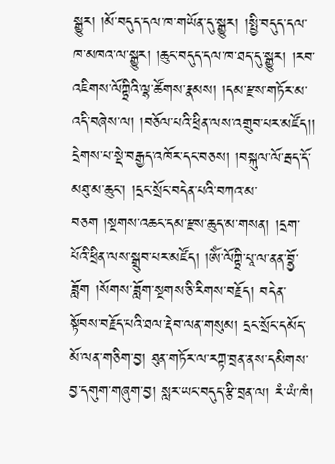སྒྱུར། །མོ་བདུད་དལ་ཁ་གཡོན་དུ་སྒྱུར། །སྤྱི་བདུད་དལ་ཁ་མཁའ་ལ་སྒྱུར། །ཆུང་བདུད་དལ་ཁ་ཐད་དུ་སྒྱུར། །རབ་འཇིགས་ལོཀྟྲིའི་ལྷ་ཚོགས་རྣམས། །དམ་རྫས་གཏོར་མ་འདི་བཞེས་ལ། །བཅོལ་པའི་ཕྲིན་ལས་འགྲུབ་པར་མཛོད།། དྲེགས་པ་སྡེ་བརྒྱད་འཁོར་དང་བཅས། །བསྐུལ་ལོ་རྦད་དོ་མཐུ་མ་ཆུང་། །དྲང་སྲོང་བདེན་པའི་བཀའ་མ་བཅག །སྔགས་འཆང་དམ་རྫས་ཆུད་མ་གསན། །དྲག་པོའི་ཕྲིན་ལས་སྒྲུབ་པར་མཛོད། །ཨོཾ་ལོཀྟྲི་པཱ་ལ་ནན་བྷྱོ་ཟློག །སོགས་ཟློག་སྔགས་ཅི་རིགས་བརྗོད། བདེན་སྟོབས་བརྗོད་པའི་ཐལ་རྡེབ་ལན་གསུམ། དྲང་སྲོང་དམོད་མོ་ལན་གཅིག་བྱ། ཐུན་གཏོར་ལ་རཀྟ་བྲན་ནས་དམིགས་བྱ་དགུག་གཞུག་བྱ། སླར་ཡང་བདུད་རྩི་བྲན་ལ། རཾ་ཡཾ་ཁཾ།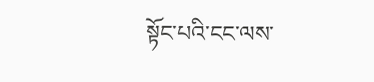སྟོང་པའི་ངང་ལས་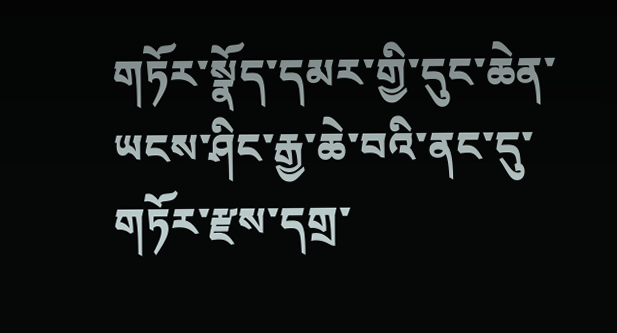གཏོར་སྣོད་དམར་གྱི་དུང་ཆེན་ཡངས་ཤིང་རྒྱ་ཆེ་བའི་ནང་དུ་གཏོར་རྫས་དགྲ་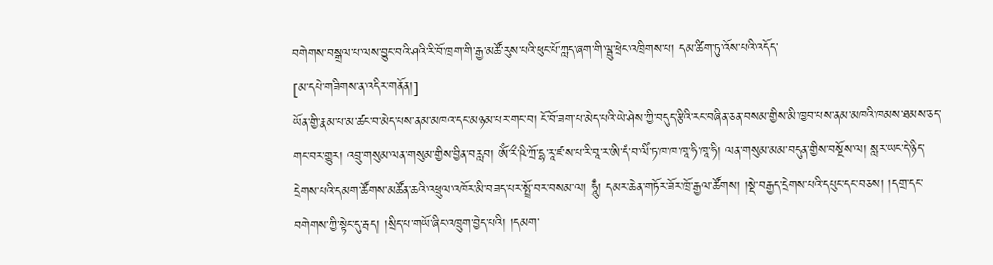བགེགས་བསྒྲལ་པ་ལས་བྱུང་བའི་ཤའི་རི་བོ་ཁྲག་གི་རྒྱ་མཚོ་རུས་པའི་ཕུང་པོ་ཀླད་ཞག་གི་ལྦུ་ཕྲེང་འཁྲིགས་པ། དམ་ཚིག་ཏུ་འོས་པའི་འདོད་
[མ་དཔེ་གཟིགས་ན་འདིར་གནོན།]
ཡོན་གྱི་རྣམ་པ་མ་ཚང་བ་མེད་པས་ནམ་མཁའ་དང་མཉམ་པར་གང་བ། ངོ་བོ་ཟག་པ་མེད་པའི་ཡེ་ཤེས་ཀྱི་བདུད་རྩིའི་རང་བཞིན་ཅན་བསམ་གྱིས་མི་ཁྱབ་པས་ནམ་མཁའི་ཁམས་ཐམས་ཅད་གང་བར་གྱུར། འབྲུ་གསུམ་ལན་གསུམ་གྱིས་བྱིན་བརླབ། ཨོཾ་རྀ་ཥི་ཀྲོ་དྷ་རཱ་ཛ་ས་པ་རི་བཱ་ར་ཨི་དཾ་བ་ལིཾ་ཏ་ཁ་ཁ་ཁཱ་ཧི་ཁཱ་ཧི། ལན་གསུམ་མམ་བདུན་གྱིས་བསྔོས་ལ། སླར་ཡང་དེ་ཉིད་དྲེགས་པའི་དམག་ཚོགས་མཚོན་ཆའི་འཕྲུལ་འཁོར་མི་བཟད་པར་སྤྲོ་བར་བསམ་ལ། ཧཱུྃ། དམར་ཆེན་གཏོར་ཟོར་ཁྲོ་རྒྱལ་ཚོགས། །སྡེ་བརྒྱད་དྲེགས་པའི་དཔུང་དང་བཅས། །དགྲ་དང་བགེགས་ཀྱི་སྟེང་དུ་རྦད། །སྲིད་པ་གཡོ་ཞིང་འཁྲུག་བྱེད་པའི། །དམག་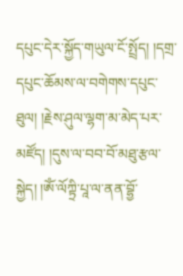དཔུང་དེར་སྐྱོད་གཡུལ་ངོ་སྤྲོད། །དགྲ་དཔུང་ཆོམས་ལ་བགེགས་དཔུང་ཐུལ། །རྗེས་ཤུལ་ལྷག་མ་མེད་པར་མཛོད། །དུས་ལ་བབ་བོ་མཐུ་རྩལ་སྐྱེད། །ཨོཾ་ལོཀྟྲི་པཱ་ལ་ནན་བྷྱོ་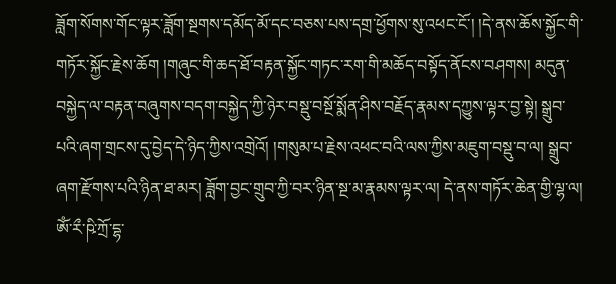ཟློག་སོགས་གོང་ལྟར་ཟློག་སྔགས་དམོད་མོ་དང་བཅས་པས་དགྲ་ཕྱོགས་སུ་འཕང་ངོ་། །དེ་ནས་ཆོས་སྐྱོང་གི་གཏོར་སྐྱོང་རྗེས་ཆོག །གཞུང་གི་ཆད་ཐོ་བརྟན་སྐྱོང་གཏང་རག་གི་མཆོད་བསྟོད་ནོངས་བཤགས། མདུན་བསྐྱེད་ལ་བརྟན་བཞུགས་བདག་བསྐྱེད་ཀྱི་ཉེར་བསྡུ་བསྔོ་སྨོན་ཤིས་བརྗོད་རྣམས་དཀྱུས་ལྟར་བྱ་སྟེ། སྒྲུབ་པའི་ཞག་གྲངས་དུ་བྱེད་དེ་ཉིད་ཀྱིས་འགྲེའོ། །གསུམ་པ་རྗེས་འཕང་བའི་ལས་ཀྱིས་མཇུག་བསྡུ་བ་ལ། སྒྲུབ་ཞག་རྫོགས་པའི་ཉིན་ཐ་མར། ཟློག་བྱང་གྲུབ་ཀྱི་བར་ཉིན་སྔ་མ་རྣམས་ལྟར་ལ། དེ་ནས་གཏོར་ཆེན་གྱི་ལྷ་ལ། ཨོཾ་རྀ་ཥི་ཀྲོ་དྷ་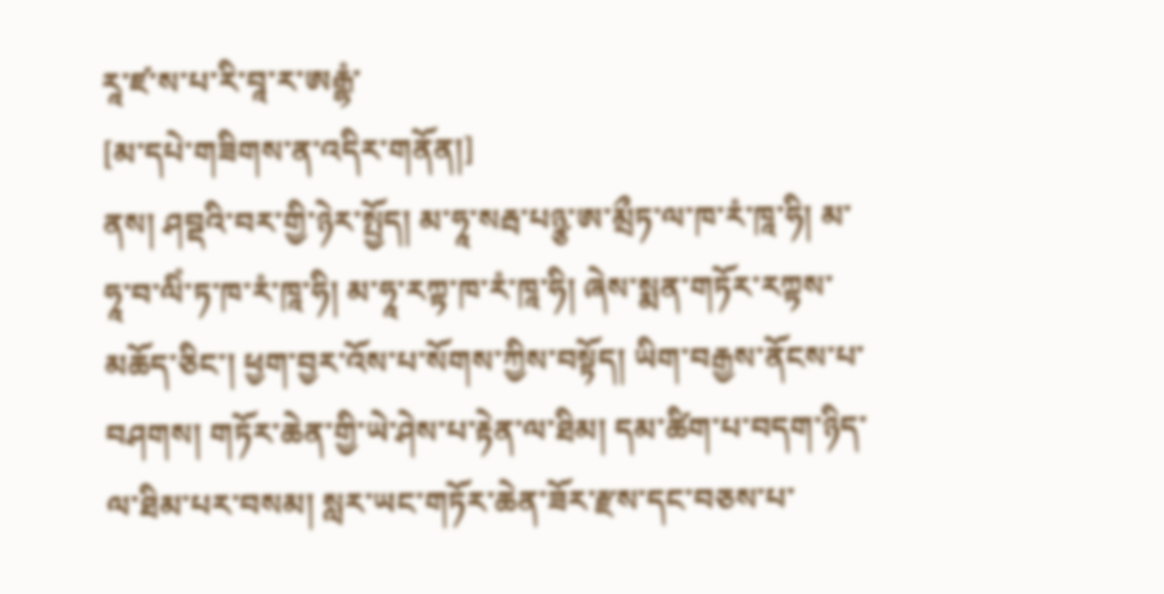རཱ་ཛ་ས་པ་རི་བཱ་ར་ཨརྒྷཾ་
[མ་དཔེ་གཟིགས་ན་འདིར་གནོན།]
ནས། ཤབྡའི་བར་གྱི་ཉེར་སྤྱོད། མ་ཧཱ་སརྦ་པཉྩ་ཨ་མྲྀཏ་ལ་ཁ་རཾ་ཁཱ་ཧི། མ་ཧཱ་བ་ལིཾ་ཏ་ཁ་རཾ་ཁཱ་ཧི། མ་ཧཱ་རཀྟ་ཁ་རཾ་ཁཱ་ཧི། ཞེས་སྨན་གཏོར་རཀྟས་མཆོད་ཅིང་། ཕྱག་བྱར་འོས་པ་སོགས་ཀྱིས་བསྟོད། ཡིག་བརྒྱས་ནོངས་པ་བཤགས། གཏོར་ཆེན་གྱི་ཡེ་ཤེས་པ་རྟེན་ལ་ཐིམ། དམ་ཚིག་པ་བདག་ཉིད་ལ་ཐིམ་པར་བསམ། སླར་ཡང་གཏོར་ཆེན་ཟོར་རྫས་དང་བཅས་པ་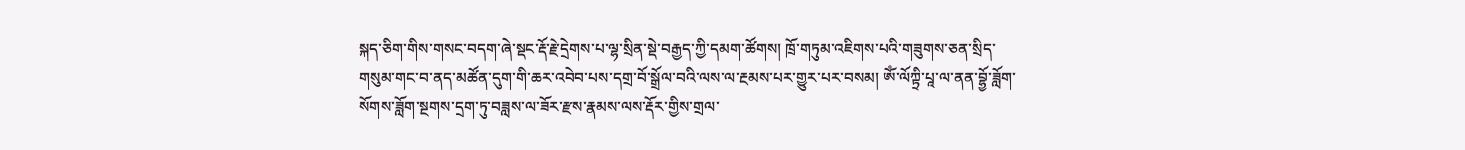སྐད་ཅིག་གིས་གསང་བདག་ཞེ་སྡང་རྡོ་རྗེ་དྲེགས་པ་ལྷ་སྲིན་སྡེ་བརྒྱད་ཀྱི་དམག་ཚོགས། ཁྲོ་གཏུམ་འཇིགས་པའི་གཟུགས་ཅན་སྲིད་གསུམ་གང་བ་ནད་མཚོན་དུག་གི་ཆར་འབེབ་པས་དགྲ་བོ་སྒྲོལ་བའི་ལས་ལ་རྔམས་པར་གྱུར་པར་བསམ། ཨོཾ་ལོཀྟྲི་པཱ་ལ་ནན་བྷྱོ་ཟློག་སོགས་ཟློག་སྔགས་དྲག་ཏུ་བཟླས་ལ་ཟོར་རྫས་རྣམས་ལས་རྡོར་གྱིས་གྲལ་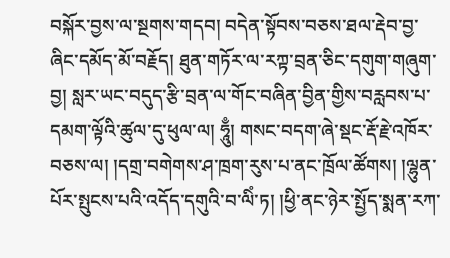བསྐོར་བྱས་ལ་སྔགས་གདབ། བདེན་སྟོབས་བཅས་ཐལ་རྡེབ་བྱ་ཞིང་དམོད་མོ་བརྗོད། ཐུན་གཏོར་ལ་རཀྟ་བྲན་ཅིང་དགུག་གཞུག་བྱ། སླར་ཡང་བདུད་རྩི་བྲན་ལ་གོང་བཞིན་བྱིན་གྱིས་བརླབས་པ་དམག་ལྟོའི་ཚུལ་དུ་ཕུལ་ལ། ཧཱུྃ། གསང་བདག་ཞེ་སྡང་རྡོ་རྗེ་འཁོར་བཅས་ལ། །དགྲ་བགེགས་ཤ་ཁྲག་རུས་པ་ནང་ཁྲོལ་ཚོགས། །ལྷུན་པོར་སྤུངས་པའི་འདོད་དགུའི་བ་ལིཾ་ཏ། །ཕྱི་ནང་ཉེར་སྤྱོད་སྨན་རཀ་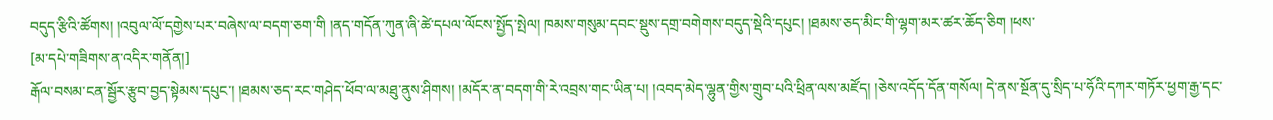བདུད་རྩིའི་ཚོགས། །འབུལ་ལོ་དགྱེས་པར་བཞེས་ལ་བདག་ཅག་གི །ནད་གདོན་ཀུན་ཞི་ཚེ་དཔལ་ལོངས་སྤྱོད་སྤེལ། ཁམས་གསུམ་དབང་སྡུས་དགྲ་བགེགས་བདུད་སྡེའི་དཔུང། །ཐམས་ཅད་མིང་གི་ལྷག་མར་ཚར་ཆོད་ཅིག །ཕས་
[མ་དཔེ་གཟིགས་ན་འདིར་གནོན།]
རྒོལ་བསམ་ངན་སྦྱོར་རྩུབ་བྱད་སྟེམས་དཔུང་། །ཐམས་ཅད་རང་གཤེད་ཕོབ་ལ་མཐུ་ནུས་ཤིགས། །མདོར་ན་བདག་གི་རེ་འབྲས་གང་ཡིན་པ། །འབད་མེད་ལྷུན་གྱིས་གྲུབ་པའི་ཕྲིན་ལས་མཛོད། །ཅེས་འདོད་དོན་གསོལ། དེ་ནས་སྔོན་དུ་སྲིད་པ་ཧོའི་དཀར་གཏོར་ཕྱག་རྒྱ་དང་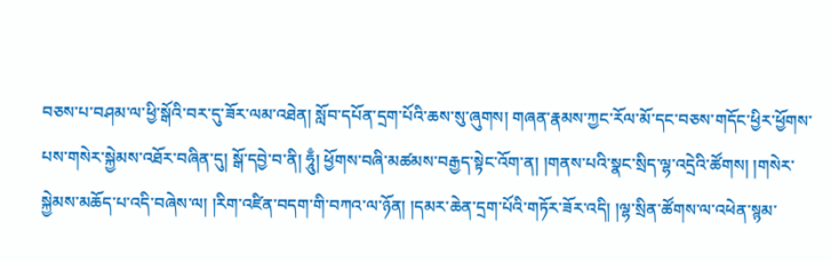བཅས་པ་བཤམ་ལ་ཕྱི་སྒོའི་བར་དུ་ཟོར་ལམ་འཐེན། སློབ་དཔོན་དྲག་པོའི་ཆས་སུ་ཞུགས། གཞན་རྣམས་ཀྱང་རོལ་མོ་དང་བཅས་གདོང་ཕྱིར་ཕྱོགས་པས་གསེར་སྐྱེམས་འཐོར་བཞིན་དུ། སྒོ་དབྱེ་བ་ནི། ཧཱུྃ། ཕྱོགས་བཞི་མཚམས་བརྒྱད་སྟེང་འོག་ན། །གནས་པའི་སྣང་སྲིད་ལྷ་འདྲེའི་ཚོགས། །གསེར་སྐྱེམས་མཆོད་པ་འདི་བཞེས་ལ། །རིག་འཛིན་བདག་གི་བཀའ་ལ་ཉོན། །དམར་ཆེན་དྲག་པོའི་གཏོར་ཟོར་འདི། །ལྷ་སྲིན་ཚོགས་ལ་འཕེན་སྙམ་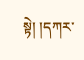སྟེ། །དཀར་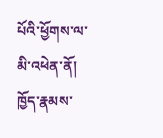པོའི་ཕྱོགས་ལ་མི་འཕེན་ནོ། ཁྱོད་རྣམས་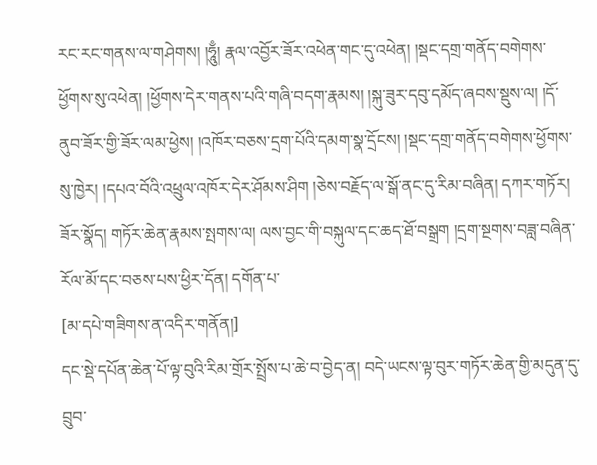རང་རང་གནས་ལ་གཤེགས། །ཧཱུྃ། རྣལ་འབྱོར་ཟོར་འཕེན་གང་དུ་འཕེན། །སྡང་དགྲ་གནོད་བགེགས་ཕྱོགས་སུ་འཕེན། །ཕྱོགས་དེར་གནས་པའི་གཞི་བདག་རྣམས། །སྐུ་ཟུར་དབུ་དམོད་ཞབས་སྡུས་ལ། །དོ་ནུབ་ཟོར་གྱི་ཟོར་ལམ་ཕྱེས། །འཁོར་བཅས་དྲག་པོའི་དམག་སྣ་དྲོངས། །སྡང་དགྲ་གནོད་བགེགས་ཕྱོགས་སུ་ཁྱེར། །དཔའ་བོའི་འཕྲུལ་འཁོར་དེར་ཤོམས་ཤིག །ཅེས་བརྗོད་ལ་སྒོ་ནང་དུ་རིམ་བཞིན། དཀར་གཏོར། ཟོར་སྣོད། གཏོར་ཆེན་རྣམས་སྤགས་ལ། ལས་བྱང་གི་བསྐུལ་དང་ཆད་ཐོ་བསྒྲག །དྲག་སྔགས་བཟླ་བཞིན་རོལ་མོ་དང་བཅས་པས་ཕྱིར་དོན། དགོན་པ་
[མ་དཔེ་གཟིགས་ན་འདིར་གནོན།]
དང་སྡེ་དཔོན་ཆེན་པོ་ལྟ་བུའི་རིམ་གྲོར་སྤྲོས་པ་ཆེ་བ་བྱེད་ན། བདེ་ཡངས་ལྟ་བུར་གཏོར་ཆེན་གྱི་མདུན་དུ་བྲུབ་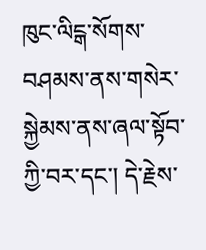ཁུང་ལིངྒ་སོགས་བཤམས་ནས་གསེར་སྐྱེམས་ནས་ཞལ་སྟོབ་ཀྱི་བར་དང་། དེ་རྗེས་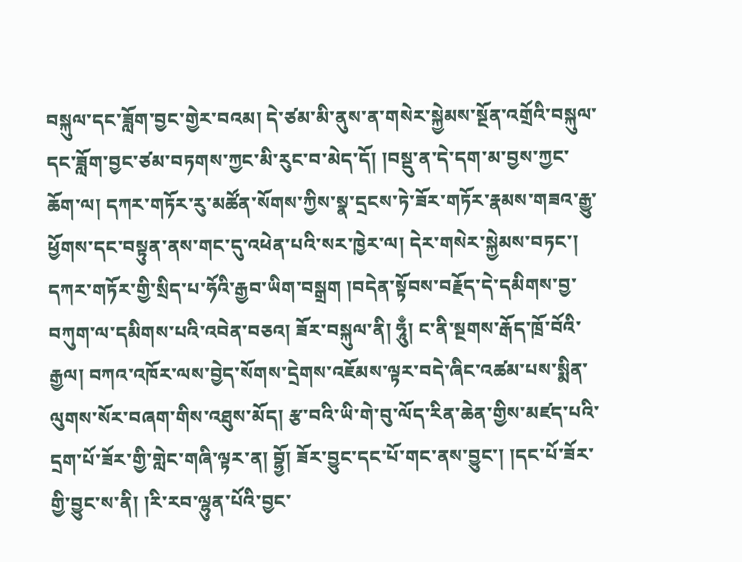བསྐུལ་དང་ཟློག་བྱང་གྱེར་བའམ། དེ་ཙམ་མི་ནུས་ན་གསེར་སྐྱེམས་སྔོན་འགྲོའི་བསྐུལ་དང་ཟློག་བྱང་ཙམ་བཏགས་ཀྱང་མི་རུང་བ་མེད་དོ། །བསྡུ་ན་དེ་དག་མ་བྱས་ཀྱང་ཆོག་ལ། དཀར་གཏོར་རུ་མཚོན་སོགས་ཀྱིས་སྣ་དྲངས་ཏེ་ཟོར་གཏོར་རྣམས་གཟའ་རྒྱུ་ཕྱོགས་དང་བསྟུན་ནས་གང་དུ་འཕེན་པའི་སར་ཁྱེར་ལ། དེར་གསེར་སྐྱེམས་བཏང་། དཀར་གཏོར་གྱི་སྲིད་པ་ཧོའི་རྒྱབ་ཡིག་བསྒྲག །བདེན་སྟོབས་བརྗོད་དེ་དམིགས་བྱ་བཀུག་ལ་དམིགས་པའི་འབེན་བཅའ། ཟོར་བསྐུལ་ནི། ཧཱུྃ། ང་ནི་སྔགས་རྒོད་ཁྲོ་བོའི་རྒྱལ། བཀའ་འཁོར་ལས་བྱེད་སོགས་དྲེགས་འཇོམས་ལྟར་བདེ་ཞིང་འཚམ་པས་སྨིན་ལུགས་སོར་བཞག་གིས་འཐུས་མོད། རྩ་བའི་ཡི་གེ་བུ་ལོད་རིན་ཆེན་གྱིས་མཛད་པའི་དྲག་པོ་ཟོར་གྱི་གླེང་གཞི་ལྟར་ན། བྷྱོ། ཟོར་བྱུང་དང་པོ་གང་ནས་བྱུང་། །དང་པོ་ཟོར་གྱི་བྱུང་ས་ནི། །རི་རབ་ལྷུན་པོའི་བྱང་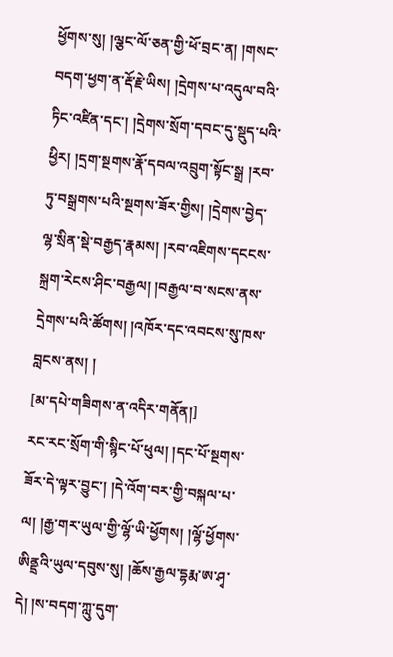ཕྱོགས་སུ། །ལྕང་ལོ་ཅན་གྱི་ཕོ་བྲང་ན། །གསང་བདག་ཕྱག་ན་རྡོ་རྗེ་ཡིས། །དྲེགས་པ་འདུལ་བའི་ཏིང་འཛིན་དང་། །དྲེགས་སྲོག་དབང་དུ་སྡུད་པའི་ཕྱིར། །དྲག་སྔགས་རྣོ་དབལ་འབྲུག་སྟོང་སྒྲ །རབ་ཏུ་བསྒྲགས་པའི་སྔགས་ཟོར་གྱིས། །དྲེགས་བྱེད་ལྷ་སྲིན་སྡེ་བརྒྱད་རྣམས། །རབ་འཇིགས་དངངས་སྐྲག་རེངས་ཤིང་བརྒྱལ། །བརྒྱལ་བ་སངས་ནས་དྲེགས་པའི་ཚོགས། །འཁོར་དང་འབངས་སུ་ཁས་བླངས་ནས། །
[མ་དཔེ་གཟིགས་ན་འདིར་གནོན།]
རང་རང་སྲོག་གི་སྙིང་པོ་ཕུལ། །དང་པོ་སྔགས་ཟོར་དེ་ལྟར་བྱུང་། །དེ་འོག་བར་གྱི་བསྐལ་པ་ལ། །རྒྱ་གར་ཡུལ་གྱི་ལྷོ་ཡི་ཕྱོགས། །ལྷོ་ཕྱོགས་ཨིནྡྲའི་ཡུལ་དབུས་སུ། །ཆོས་རྒྱལ་དྷརྨ་ཨ་ཤྭ་དེ། །ས་བདག་ཀླུ་དུག་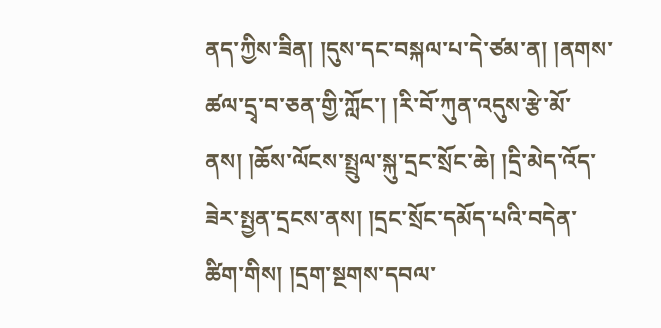ནད་ཀྱིས་ཟིན། །དུས་དང་བསྐལ་པ་དེ་ཙམ་ན། །ནགས་ཚལ་དྲྭ་བ་ཅན་གྱི་ཀློང་། །རི་བོ་ཀུན་འདུས་རྩེ་མོ་ནས། །ཆོས་ལོངས་སྤྲུལ་སྐུ་དྲང་སྲོང་ཆེ། །དྲི་མེད་འོད་ཟེར་སྤྱན་དྲངས་ནས། །དྲང་སྲོང་དམོད་པའི་བདེན་ཚིག་གིས། །དྲག་སྔགས་དབལ་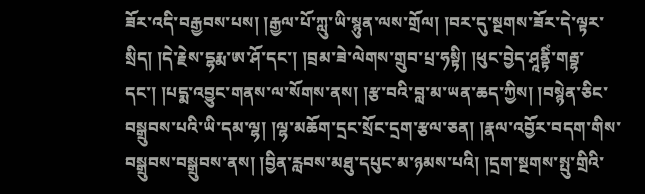ཟོར་འདི་བརྒྱབས་པས། །རྒྱལ་པོ་ཀླུ་ཡི་སྙུན་ལས་གྲོལ། །བར་དུ་སྔགས་ཟོར་དེ་ལྟར་སྲིད། །དེ་རྗེས་དྷརྨ་ཨ་ཤོ་དང་། །བྲམ་ཟེ་ལེགས་གྲུབ་པྲ་ཧསྟི། །ཕུང་བྱེད་ཤཱནྟིཾ་གརྦྷ་དང་། །པདྨ་འབྱུང་གནས་ལ་སོགས་ནས། །རྩ་བའི་བླ་མ་ཡན་ཆད་ཀྱིས། །བསྙེན་ཅིང་བསྒྲུབས་པའི་ཡི་དམ་ལྷ། །ལྷ་མཆོག་དྲང་སྲོང་དྲག་རྩལ་ཅན། །རྣལ་འབྱོར་བདག་གིས་བསྒྲུབས་བསྒྲུབས་ནས། །བྱིན་རླབས་མཐུ་དཔུང་མ་ཉམས་པའི། །དྲག་སྔགས་སྤུ་གྲིའི་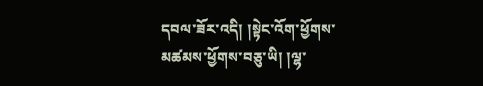དབལ་ཟོར་འདི། །སྟེང་འོག་ཕྱོགས་མཚམས་ཕྱོགས་བཅུ་ཡི། །ལྷ་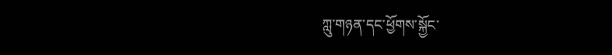ཀླུ་གཉན་དང་ཕྱོགས་སྐྱོང་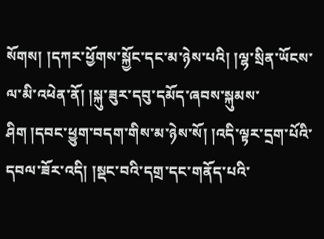སོགས། །དཀར་ཕྱོགས་སྐྱོང་དང་མ་ཉེས་པའི། །ལྷ་སྲིན་ཡོངས་ལ་མི་འཕེན་ནོ། །སྐུ་ཟུར་དབུ་དམོད་ཞབས་སྐུམས་ཤིག །དབང་ཕྱུག་བདག་གིས་མ་ཉེས་སོ། །འདི་ལྟར་དྲག་པོའི་དབལ་ཟོར་འདི། །སྡང་བའི་དགྲ་དང་གནོད་པའི་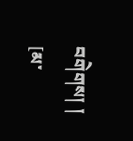བགེགས། །
[མ་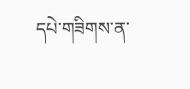དཔེ་གཟིགས་ན་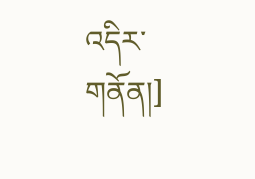འདིར་གནོན།]